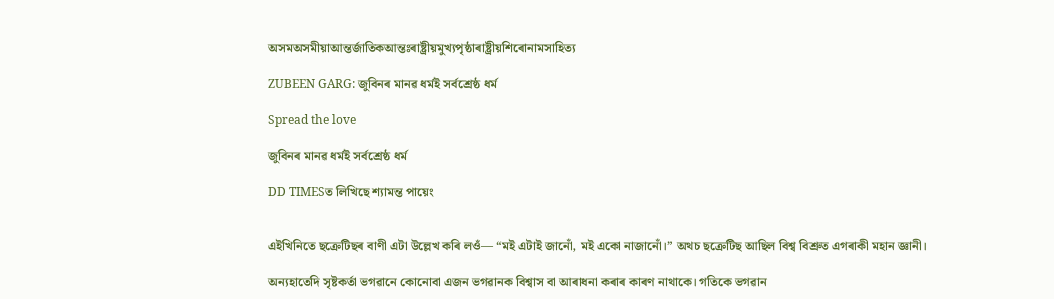অসমঅসমীয়াআন্তর্জাতিকআন্তঃৰাষ্ট্ৰীয়মুখ্যপৃষ্ঠাৰাষ্ট্ৰীয়শিৰোনামসাহিত্য

ZUBEEN GARG: জুবিনৰ মানৱ ধৰ্ম‌ই সৰ্বশ্ৰেষ্ঠ ধৰ্ম

Spread the love

জুবিনৰ মানৱ ধৰ্ম‌ই সৰ্বশ্ৰেষ্ঠ ধৰ্ম

DD TIMESত লিখিছে শ্যামন্ত পায়েং


এইখিনিতে ছক্ৰেটিছৰ বাণী এটা উল্লেখ কৰি ল‌ওঁ― “মই এটাই জানোঁ, মই একো নাজানোঁ।” অথচ ছক্ৰেটিছ আছিল বিশ্ব বিশ্ৰুত এগৰাকী মহান জ্ঞানী।

অন্যহাতেদি সৃষ্টকৰ্তা ভগৱানে কোনোবা এজন ভগৱানক বিশ্বাস বা আৰাধনা কৰাৰ কাৰণ নাথাকে। গতিকে ভগৱান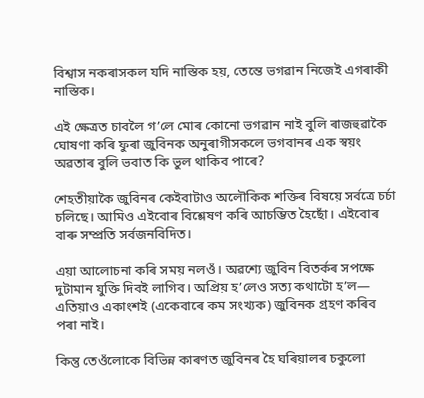বিশ্বাস নকৰাসকল যদি নাস্তিক হয়, তেন্তে ভগৱান নিজেই এগৰাকী নাস্তিক।

এই ক্ষেত্ৰত চাবলৈ গ’লে মোৰ কোনো ভগৱান নাই বুলি ৰাজহুৱাকৈ ঘোষণা কৰি ফুৰা জুবিনক অনুৰাগীসকলে ভগবানৰ এক স্বয়ং অৱতাৰ বুলি ভবাত কি ভুল থাকিব পাৰে?

শেহতীয়াকৈ জুবিনৰ কেইবাটাও অলৌকিক শক্তিৰ বিষয়ে সৰ্বত্ৰে চৰ্চা চলিছে। আমিও এইবোৰ বিশ্লেষণ কৰি আচম্ভিত হৈছোঁ। এইবোৰ বাৰু সম্প্ৰতি সৰ্বজনবিদিত।

এয়া আলোচনা কৰি সময় নল‌ওঁ। অৱশ্যে জুবিন বিতৰ্কৰ সপক্ষে দুটামান যুক্তি দিব‌ই লাগিব। অপ্ৰিয় হ’লেও সত্য কথাটো হ’ল― এতিয়াও একাংশ‌ই (একেবাৰে কম সংখ্যক) জুবিনক গ্ৰহণ কৰিব পৰা নাই।

কিন্তু তেওঁলোকে বিভিন্ন কাৰণত জুবিনৰ হৈ ঘৰিয়ালৰ চকুলো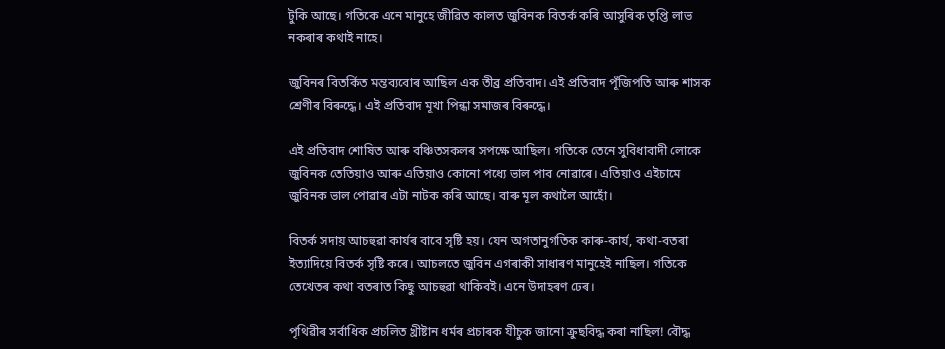টুকি আছে। গতিকে এনে মানুহে জীৱিত কালত জুবিনক বিতৰ্ক কৰি আসুৰিক তৃপ্তি লাভ নকৰাৰ কথাই নাহে।

জুবিনৰ বিতৰ্কিত মন্তব্যবোৰ আছিল এক তীব্ৰ প্ৰতিবাদ। এই প্ৰতিবাদ পূঁজিপতি আৰু শাসক শ্ৰেণীৰ বিৰুদ্ধে। এই প্ৰতিবাদ মূখা পিন্ধা সমাজৰ বিৰুদ্ধে।

এই প্ৰতিবাদ শোষিত আৰু বঞ্চিতসকলৰ সপক্ষে আছিল। গতিকে তেনে সুবিধাবাদী লোকে জুবিনক তেতিয়াও আৰু এতিয়াও কোনো পধ্যে ভাল পাব নোৱাৰে। এতিয়াও এইচামে জুবিনক ভাল পোৱাৰ এটা নাটক কৰি আছে। বাৰু মূল কথালৈ আহোঁ।

বিতৰ্ক সদায় আচহুৱা কাৰ্যৰ বাবে সৃষ্টি হয়। যেন অগতানুগতিক কাৰু-কাৰ্য, কথা-বতৰা ইত্যাদিয়ে বিতৰ্ক সৃষ্টি কৰে। আচলতে জুবিন এগৰাকী সাধাৰণ মানুহে‌ই নাছিল। গতিকে তেখেতৰ কথা বতৰাত কিছু আচহুৱা থাকিব‌ই। এনে উদাহৰণ ঢেৰ।

পৃথিৱীৰ সৰ্বাধিক প্ৰচলিত খ্ৰীষ্টান ধৰ্মৰ প্ৰচাৰক যীচুক জানো ক্ৰুছবিদ্ধ কৰা নাছিল! বৌদ্ধ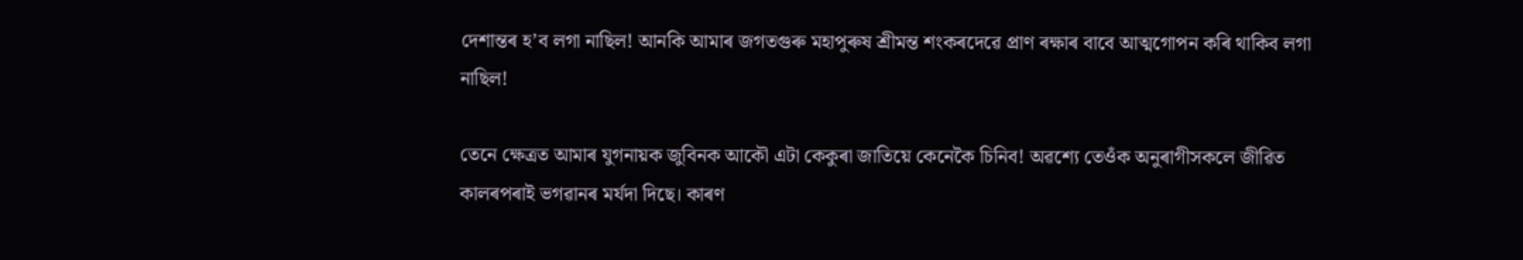দেশান্তৰ হ’ব লগা নাছিল! আনকি আমাৰ জগতগুৰু মহাপুৰুষ শ্ৰীমন্ত শংকৰদেৱে প্ৰাণ ৰক্ষাৰ বাবে আত্মগোপন কৰি থাকিব লগা নাছিল!

তেনে ক্ষেত্ৰত আমাৰ যুগনায়ক জুবিনক আকৌ এটা কেকুৰা জাতিয়ে কেনেকৈ চিনিব! অৱশ্যে তেওঁক অনুৰাগীসকলে জীৱিত কালৰপৰাই ভগৱানৰ মৰ্যদা দিছে। কাৰণ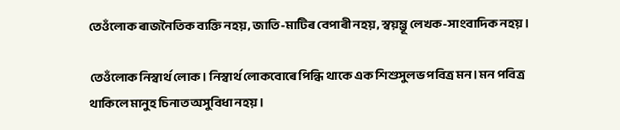তেওঁলোক ৰাজনৈতিক ব্যক্তি নহয়, জাতি-মাটিৰ বেপাৰী নহয়, স্বয়ম্ভূ লেখক-সাংবাদিক নহয়।

তেওঁলোক নিস্বাৰ্থ লোক। নিস্বাৰ্থ লোকবোৰে পিন্ধি থাকে এক শিশুসুলভ পবিত্ৰ মন। মন পবিত্ৰ থাকিলে মানুহ চিনাত অসুবিধা নহয়।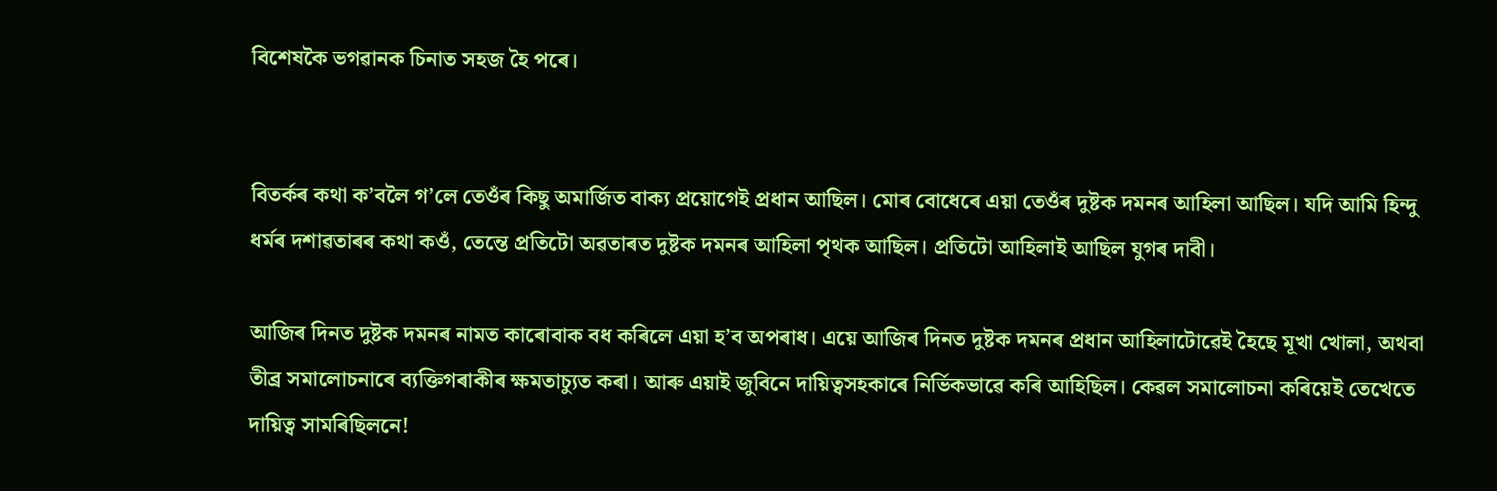বিশেষকৈ ভগৱানক চিনাত সহজ হৈ পৰে।


বিতৰ্কৰ কথা ক’বলৈ গ’লে তেওঁৰ কিছু অমাৰ্জিত বাক্য প্ৰয়োগেই প্ৰধান আছিল। মোৰ বোধেৰে এয়া তেওঁৰ দুষ্টক দমনৰ আহিলা আছিল। যদি আমি হিন্দু ধৰ্মৰ দশাৱতাৰৰ কথা ক‌ওঁ, তেন্তে প্ৰতিটো অৱতাৰত দুষ্টক দমনৰ আহিলা পৃথক আছিল। প্ৰতিটো আহিলাই আছিল যুগৰ দাবী।

আজিৰ দিনত দুষ্টক দমনৰ নামত কাৰোবাক বধ কৰিলে এয়া হ’ব অপৰাধ। এয়ে আজিৰ দিনত দুষ্টক দমনৰ প্ৰধান আহিলাটোৱেই হৈছে মূখা খোলা, অথবা তীব্ৰ সমালোচনাৰে ব্যক্তিগৰাকীৰ ক্ষমতাচ্যুত কৰা। আৰু এয়াই জুবিনে দায়িত্বসহকাৰে নিৰ্ভিকভাৱে কৰি আহিছিল। কেৱল সমালোচনা কৰিয়েই তেখেতে দায়িত্ব সামৰিছিলনে!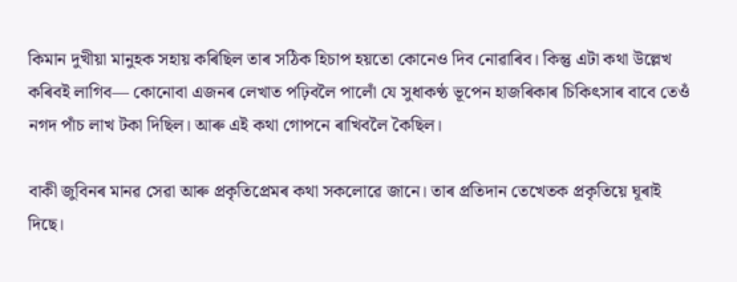কিমান দুখীয়া মানুহক সহায় কৰিছিল তাৰ সঠিক হিচাপ হয়তো কোনেও দিব নোৱাৰিব। কিন্তু এটা কথা উল্লেখ কৰিব‌ই লাগিব― কোনোবা এজনৰ লেখাত পঢ়িবলৈ পালোঁ যে সুধাকণ্ঠ ভূপেন হাজৰিকাৰ চিকিৎসাৰ বাবে তেওঁ নগদ পাঁচ লাখ টকা দিছিল। আৰু এই কথা গোপনে ৰাখিবলৈ কৈছিল।

বাকী জুবিনৰ মানৱ সেৱা আৰু প্ৰকৃতিপ্ৰেমৰ কথা সকলোৱে জানে। তাৰ প্ৰতিদান তেখেতক প্ৰকৃতিয়ে ঘূৰাই দিছে।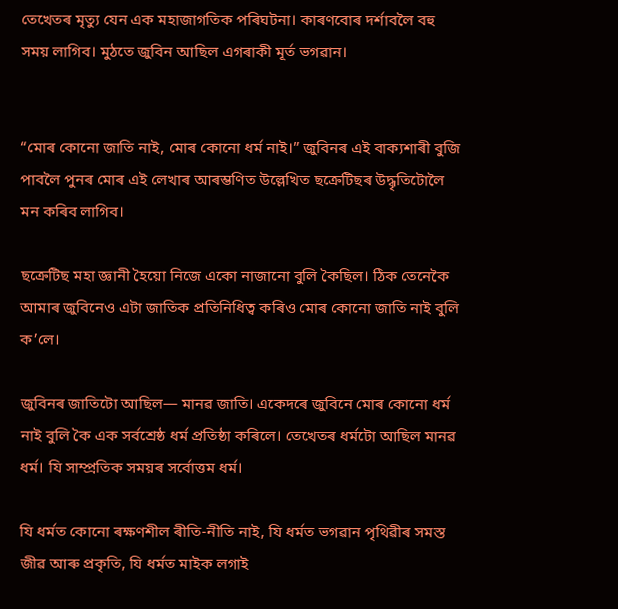তেখেতৰ মৃত্যু যেন এক মহাজাগতিক পৰিঘটনা। কাৰণবোৰ দৰ্শাবলৈ বহু সময় লাগিব। মুঠতে জুবিন আছিল এগৰাকী মূৰ্ত ভগৱান।


“মোৰ কোনো জাতি নাই, মোৰ কোনো ধৰ্ম নাই।” জুবিনৰ এই বাক্যশাৰী বুজি পাবলৈ পুনৰ মোৰ এই লেখাৰ আৰম্ভণিত উল্লেখিত ছক্ৰেটিছৰ উদ্ধৃতিটোলৈ মন কৰিব লাগিব।

ছক্ৰেটিছ মহা জ্ঞানী হৈয়ো নিজে একো নাজানো বুলি কৈছিল। ঠিক তেনেকৈ আমাৰ জুবিনেও এটা জাতিক প্ৰতিনিধিত্ব কৰিও মোৰ কোনো জাতি নাই বুলি ক’লে।

জুবিনৰ জাতিটো আছিল― মানৱ জাতি। একেদৰে জুবিনে মোৰ কোনো ধৰ্ম নাই বুলি কৈ এক সৰ্বশ্ৰেষ্ঠ ধৰ্ম প্ৰতিষ্ঠা কৰিলে। তেখেতৰ ধৰ্মটো আছিল মানৱ ধৰ্ম। যি সাম্প্ৰতিক সময়ৰ সৰ্বোত্তম ধৰ্ম।

যি ধৰ্মত কোনো ৰক্ষণশীল ৰীতি-নীতি নাই, যি ধৰ্মত ভগৱান পৃথিৱীৰ সমস্ত জীৱ আৰু প্ৰকৃতি, যি ধৰ্মত মাইক লগাই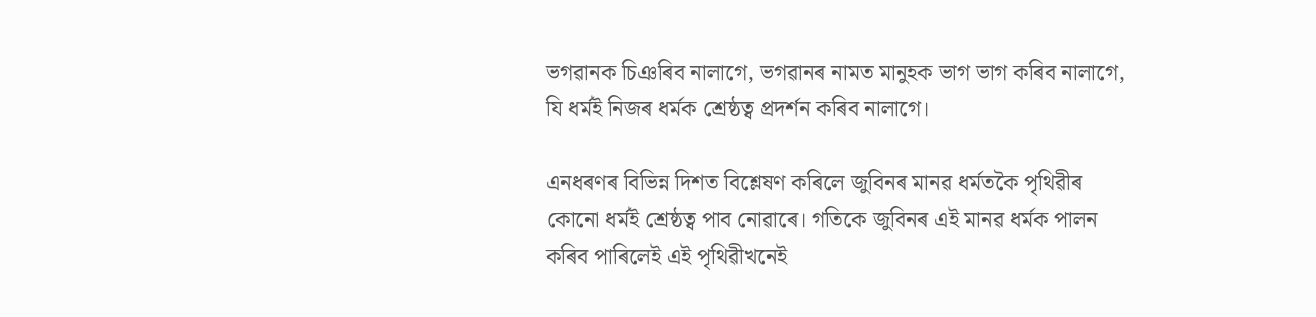ভগৱানক চিঞৰিব নালাগে, ভগৱানৰ নামত মানুহক ভাগ ভাগ কৰিব নালাগে, যি ধৰ্ম‌ই নিজৰ ধৰ্মক শ্ৰেষ্ঠত্ব প্ৰদৰ্শন কৰিব নালাগে।

এনধৰণৰ বিভিন্ন দিশত বিশ্লেষণ কৰিলে জুবিনৰ মানৱ ধৰ্মতকৈ পৃথিৱীৰ কোনো ধৰ্মই শ্ৰেষ্ঠত্ব পাব নোৱাৰে। গতিকে জুবিনৰ এই মানৱ ধৰ্মক পালন কৰিব পাৰিলেই এই পৃথিৱীখনেই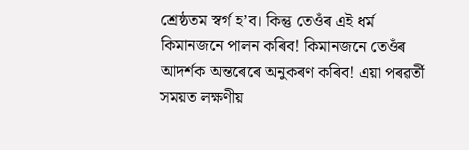শ্ৰেষ্ঠতম স্বৰ্গ হ’ব। কিন্তু তেওঁৰ এই ধৰ্ম কিমানজনে পালন কৰিব! কিমানজনে তেওঁৰ আদৰ্শক অন্তৰেৰে অনুকৰণ কৰিব! এয়া পৰৱৰ্তী সময়ত লক্ষণীয়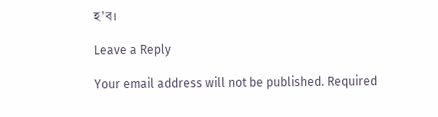হ’ব।

Leave a Reply

Your email address will not be published. Required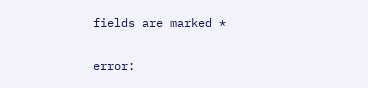fields are marked *

error: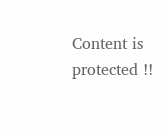Content is protected !!